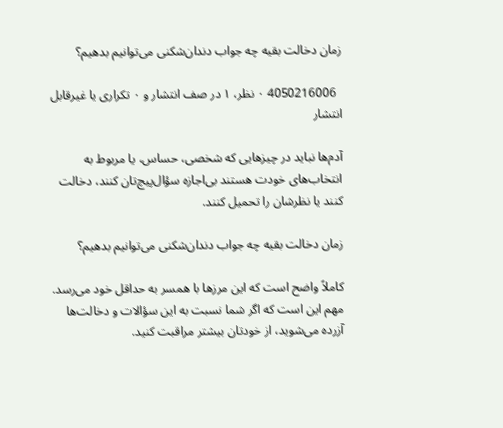زمان دخالت بقیه چه جواب دندان‌شکنی می‌توانیم بدهیم؟

  4050216006 ۰ نظر، ۱ در صف انتشار و ۰ تکراری یا غیرقابل انتشار

آدم‌ها نباید در چیزهایی که شخصی، حساس، یا مربوط به انتخاب‌های خودت هستند بی‌اجازه سؤال‌پیچ‌تان کنند، دخالت کنند یا نظرشان را تحمیل کنند.

زمان دخالت بقیه چه جواب دندان‌شکنی می‌توانیم بدهیم؟

کاملاً واضح است که این مرزها با همسر به حداقل خود می‌رسد. مهم این است که اگر شما نسبت به این سؤالات و دخالت‌ها آزرده می‌شوید، از خودتان بیشتر مراقبت کنید.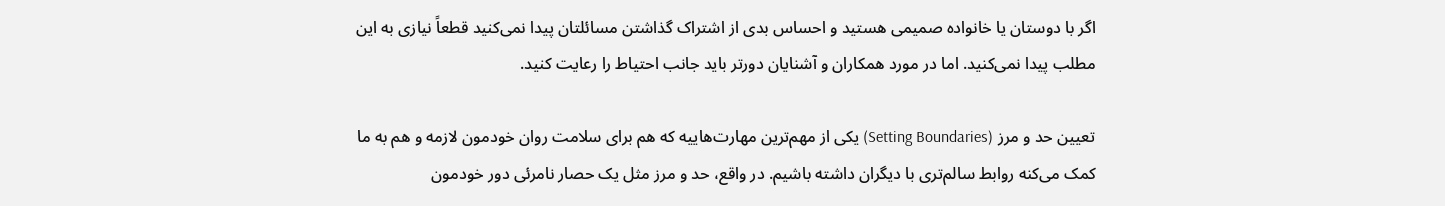اگر با دوستان یا خانواده صمیمی هستید و احساس بدی از اشتراک گذاشتن مسائلتان پیدا نمی‌کنید قطعاً نیازی به این مطلب پیدا نمی‌کنید. اما در مورد همکاران و آشنایان دورتر باید جانب احتیاط را رعایت کنید.

تعیین حد و مرز (Setting Boundaries) یکی از مهم‌ترین مهارت‌هاییه که هم برای سلامت روان خودمون لازمه و هم به ما کمک می‌کنه روابط سالم‌تری با دیگران داشته باشیم. در واقع، حد و مرز مثل یک حصار نامرئی دور خودمون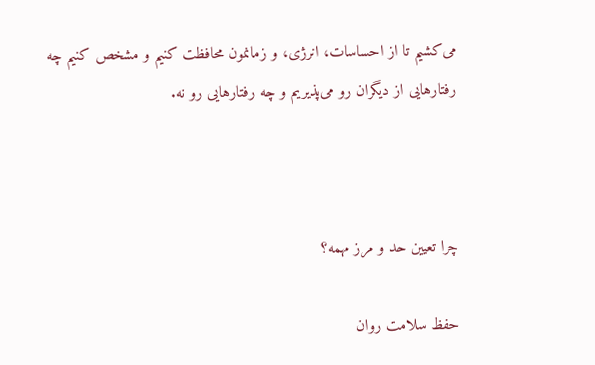می‌کشیم تا از احساسات، انرژی، و زمانمون محافظت کنیم و مشخص کنیم چه رفتارهایی از دیگران رو می‌پذیریم و چه رفتارهایی رو نه.



چرا تعیین حد و مرز مهمه؟

حفظ سلامت روان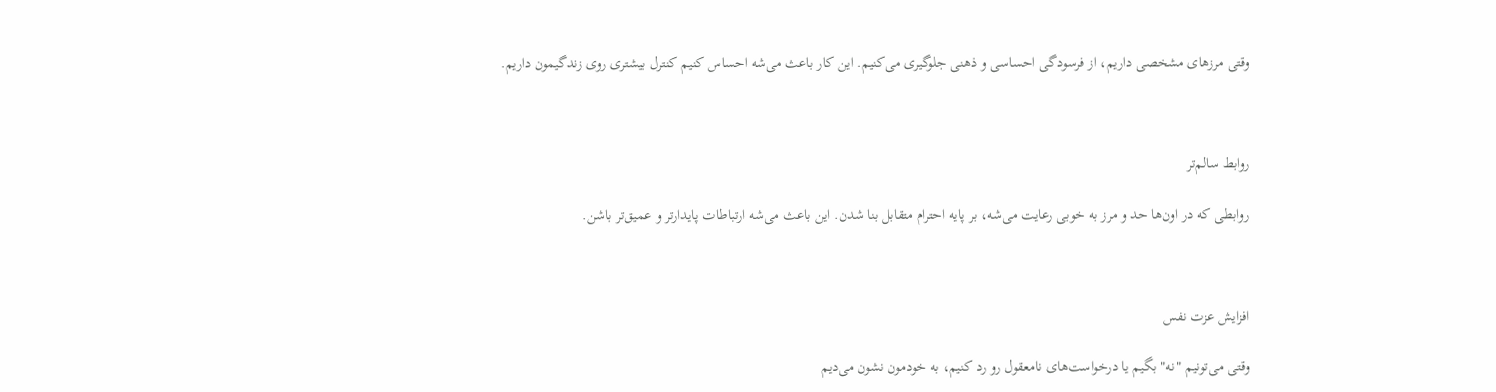وقتی مرزهای مشخصی داریم، از فرسودگی احساسی و ذهنی جلوگیری می‌کنیم. این کار باعث می‌شه احساس کنیم کنترل بیشتری روی زندگیمون داریم.



روابط سالم‌تر

روابطی که در اون‌ها حد و مرز به خوبی رعایت می‌شه، بر پایه احترام متقابل بنا شدن. این باعث می‌شه ارتباطات پایدارتر و عمیق‌تر باشن.



افزایش عزت نفس

وقتی می‌تونیم "نه" بگیم یا درخواست‌های نامعقول رو رد کنیم، به خودمون نشون می‌دیم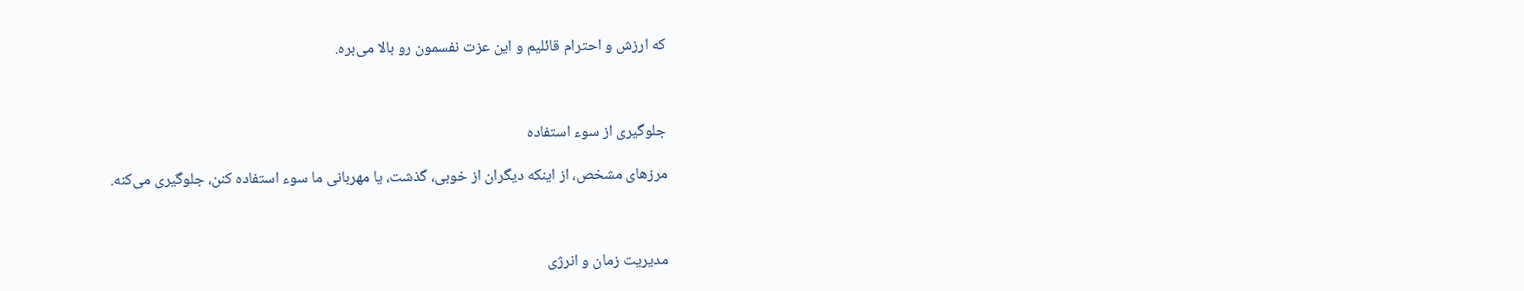که ارزش و احترام قائلیم و این عزت نفسمون رو بالا می‌بره.



جلوگیری از سوء استفاده

مرزهای مشخص، از اینکه دیگران از خوبی، گذشت، یا مهربانی ما سوء استفاده کنن، جلوگیری می‌کنه.



مدیریت زمان و انرژی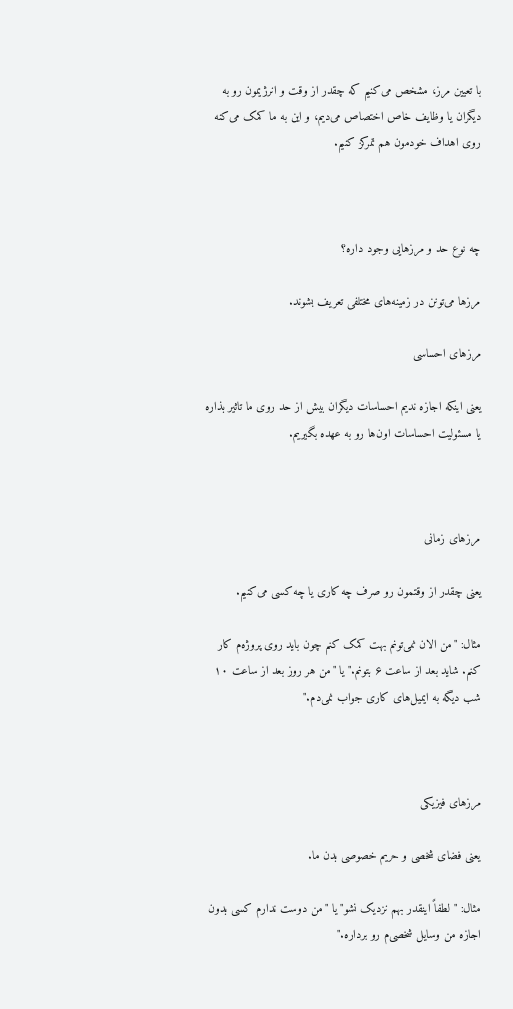با تعیین مرز، مشخص می‌کنیم که چقدر از وقت و انرژیمون رو به دیگران یا وظایف خاص اختصاص می‌دیم، و این به ما کمک می‌کنه روی اهداف خودمون هم تمرکز کنیم.



چه نوع حد و مرزهایی وجود داره؟

مرزها می‌تونن در زمینه‌های مختلفی تعریف بشوند.

مرزهای احساسی

یعنی اینکه اجازه ندیم احساسات دیگران بیش از حد روی ما تاثیر بذاره یا مسئولیت احساسات اون‌ها رو به عهده بگیریم.



مرزهای زمانی

یعنی چقدر از وقتمون رو صرف چه کاری یا چه کسی می‌کنیم.

مثال: "من الان نمی‌تونم بهت کمک کنم چون باید روی پروژه‌م کار کنم. شاید بعد از ساعت ۶ بتونم." یا "من هر روز بعد از ساعت ۱۰ شب دیگه به ایمیل‌های کاری جواب نمی‌دم."



مرزهای فیزیکی

یعنی فضای شخصی و حریم خصوصی بدن ما.

مثال: "لطفاً اینقدر بهم نزدیک نشو" یا "من دوست ندارم کسی بدون اجازه من وسایل شخصی‌م رو برداره."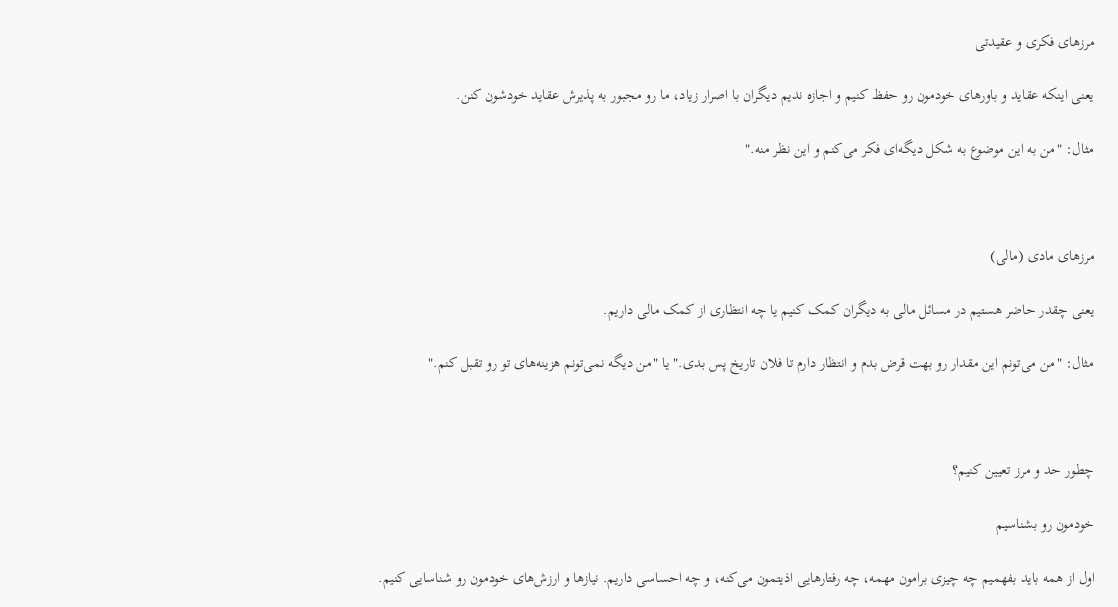مرزهای فکری و عقیدتی

یعنی اینکه عقاید و باورهای خودمون رو حفظ کنیم و اجازه ندیم دیگران با اصرار زیاد، ما رو مجبور به پذیرش عقاید خودشون کنن.

مثال: "من به این موضوع به شکل دیگه‌ای فکر می‌کنم و این نظر منه."



مرزهای مادی (مالی)

یعنی چقدر حاضر هستیم در مسائل مالی به دیگران کمک کنیم یا چه انتظاری از کمک مالی داریم.

مثال: "من می‌تونم این مقدار رو بهت قرض بدم و انتظار دارم تا فلان تاریخ پس بدی." یا "من دیگه نمی‌تونم هزینه‌های تو رو تقبل کنم."



چطور حد و مرز تعیین کنیم؟

خودمون رو بشناسیم

اول از همه باید بفهمیم چه چیزی برامون مهمه، چه رفتارهایی اذیتمون می‌کنه، و چه احساسی داریم. نیازها و ارزش‌های خودمون رو شناسایی کنیم.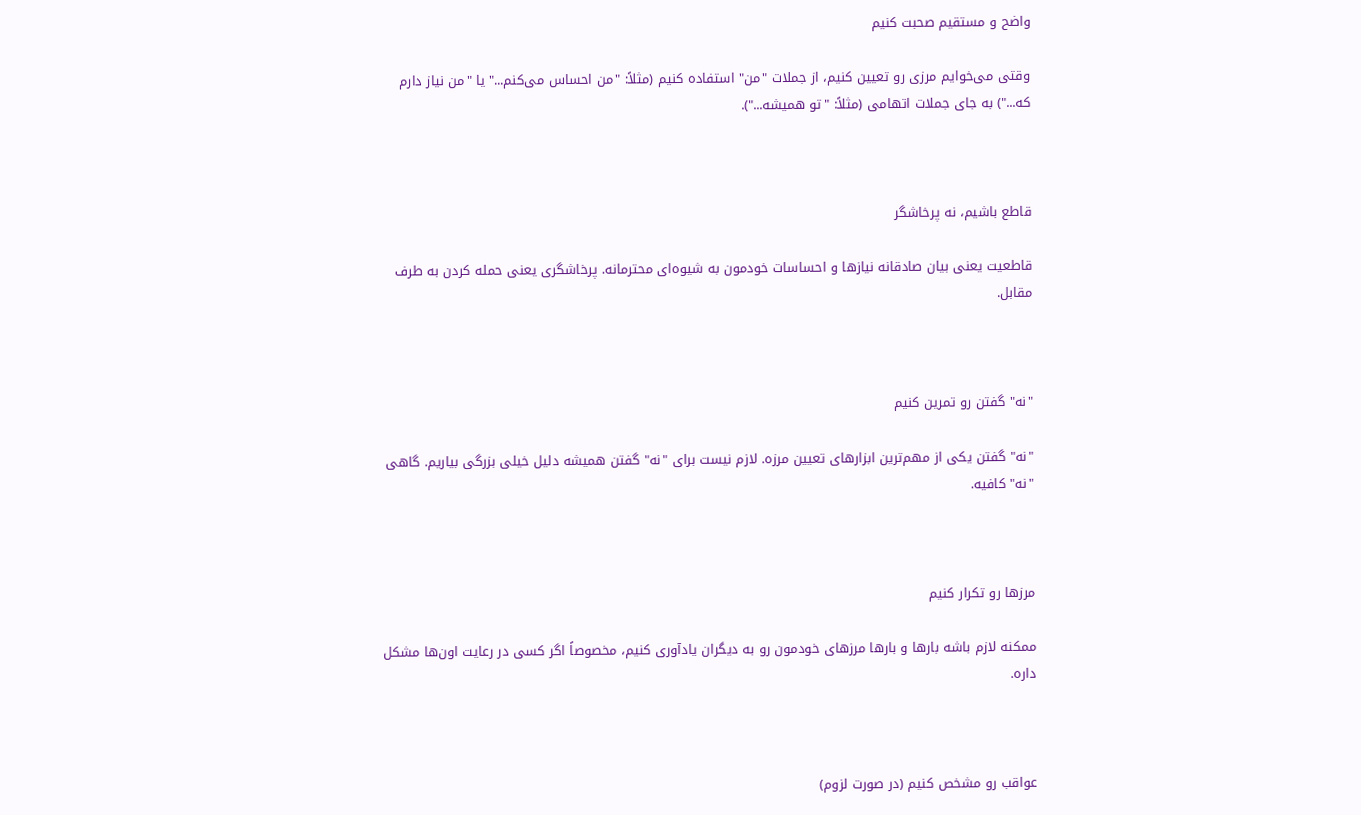واضح و مستقیم صحبت کنیم

وقتی می‌خوایم مرزی رو تعیین کنیم، از جملات "من" استفاده کنیم (مثلاً: "من احساس می‌کنم..." یا "من نیاز دارم که...") به جای جملات اتهامی (مثلاً: "تو همیشه...").



قاطع باشیم، نه پرخاشگر

قاطعیت یعنی بیان صادقانه نیازها و احساسات خودمون به شیوه‌ای محترمانه. پرخاشگری یعنی حمله کردن به طرف مقابل.



"نه" گفتن رو تمرین کنیم

"نه" گفتن یکی از مهم‌ترین ابزارهای تعیین مرزه. لازم نیست برای "نه" گفتن همیشه دلیل خیلی بزرگی بیاریم. گاهی "نه" کافیه.



مرزها رو تکرار کنیم

ممکنه لازم باشه بارها و بارها مرزهای خودمون رو به دیگران یادآوری کنیم، مخصوصاً اگر کسی در رعایت اون‌ها مشکل داره.



عواقب رو مشخص کنیم (در صورت لزوم)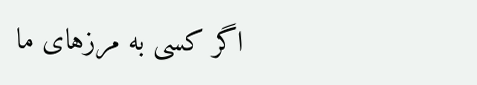اگر کسی به مرزهای ما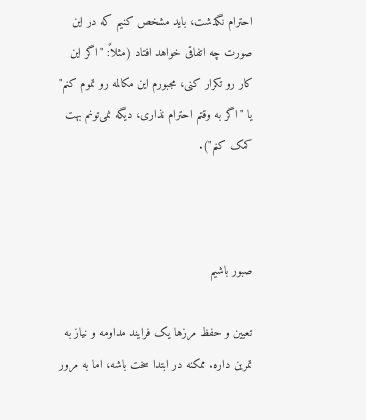احترام نگذشت، باید مشخص کنیم که در این صورت چه اتفاقی خواهد افتاد (مثلاً: "اگر این کار رو تکرار کنی، مجبورم این مکالمه رو تموم کنم" یا "اگر به وقتم احترام نذاری، دیگه نمی‌تونم بهت کمک کنم").



صبور باشیم

تعیین و حفظ مرزها یک فرایند مداومه و نیاز به تمرین داره. ممکنه در ابتدا سخت باشه، اما به مرور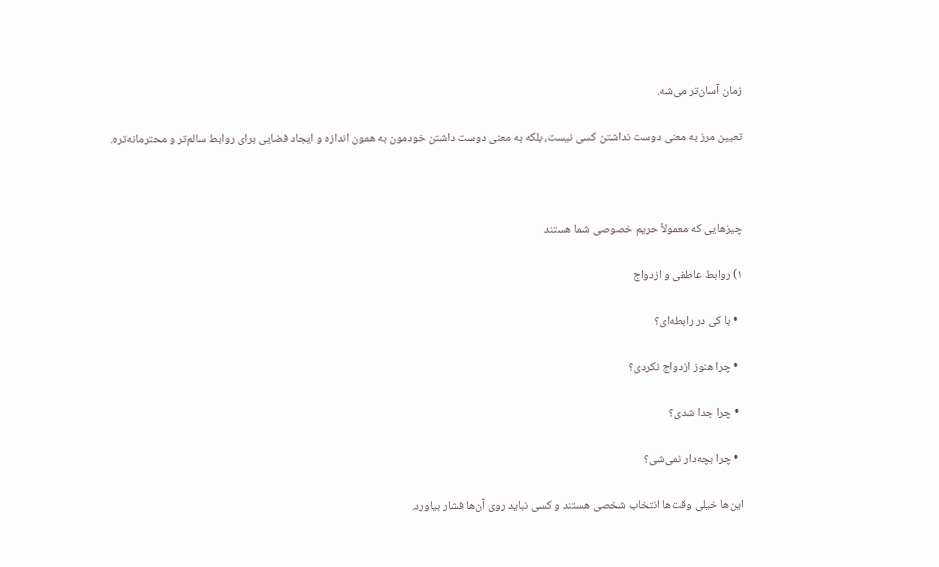زمان آسان‌تر می‌شه.

تعیین مرز به معنی دوست نداشتن کسی نیست، بلکه به معنی دوست داشتن خودمون به همون اندازه و ایجاد فضایی برای روابط سالم‌تر و محترمانه‌تره.



چیزهایی که معمولاً حریم خصوصی شما هستند

۱) روابط عاطفی و ازدواج

  • با کی در رابطه‌ای؟

  • چرا هنوز ازدواج نکردی؟

  • چرا جدا شدی؟

  • چرا بچه‌دار نمی‌شی؟

این‌ها خیلی وقت‌ها انتخاب شخصی هستند و کسی نباید روی آن‌ها فشار بیاورد.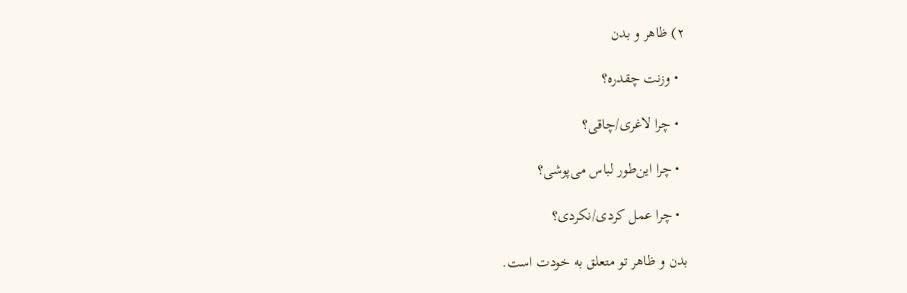۲) ظاهر و بدن

  • وزنت چقدره؟

  • چرا لاغری/چاقی؟

  • چرا این‌طور لباس می‌پوشی؟

  • چرا عمل کردی/نکردی؟

بدن و ظاهر تو متعلق به خودت است.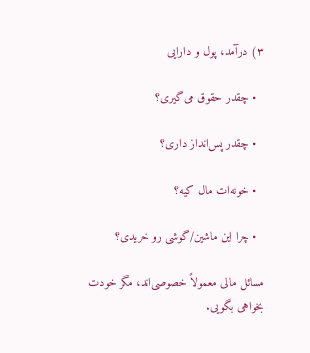۳) درآمد، پول و دارایی

  • چقدر حقوق می‌گیری؟

  • چقدر پس‌انداز داری؟

  • خونه‌ات مال کیه؟

  • چرا این ماشین/گوشی رو خریدی؟

مسائل مالی معمولاً خصوصی‌اند، مگر خودت بخواهی بگویی.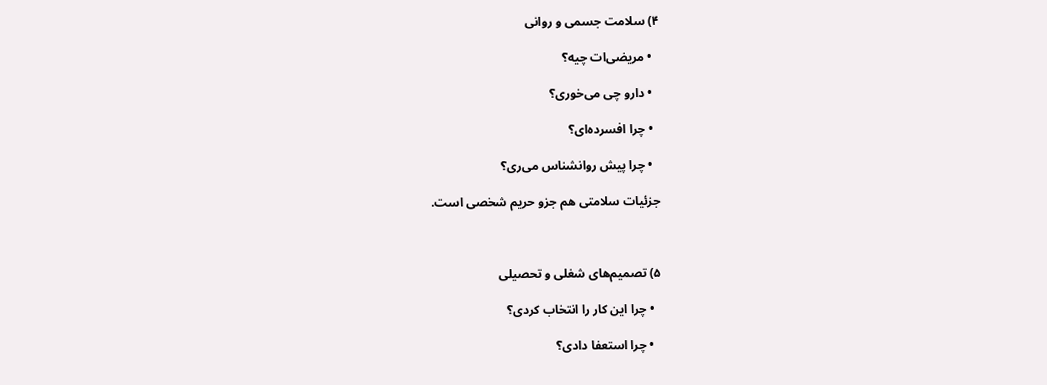۴) سلامت جسمی و روانی

  • مریضی‌ات چیه؟

  • دارو چی می‌خوری؟

  • چرا افسرده‌ای؟

  • چرا پیش روانشناس می‌ری؟

جزئیات سلامتی هم جزو حریم شخصی است.



۵) تصمیم‌های شغلی و تحصیلی

  • چرا این کار را انتخاب کردی؟

  • چرا استعفا دادی؟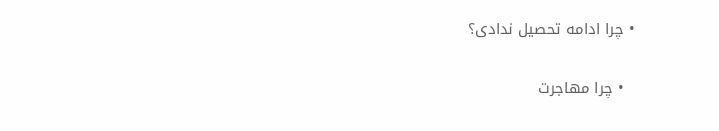• چرا ادامه تحصیل ندادی؟

  • چرا مهاجرت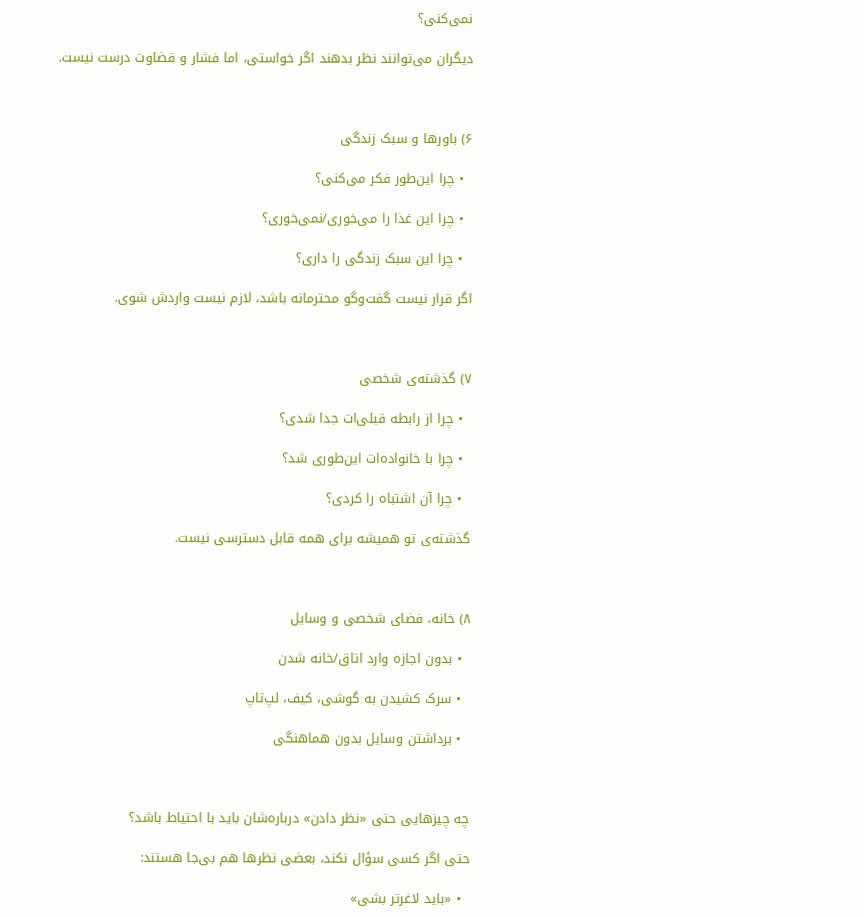نمی‌کنی؟

دیگران می‌توانند نظر بدهند اگر خواستی، اما فشار و قضاوت درست نیست.



۶) باورها و سبک زندگی

  • چرا این‌طور فکر می‌کنی؟

  • چرا این غذا را می‌خوری/نمی‌خوری؟

  • چرا این سبک زندگی را داری؟

اگر قرار نیست گفت‌وگو محترمانه باشد، لازم نیست واردش شوی.



۷) گذشته‌ی شخصی

  • چرا از رابطه قبلی‌ات جدا شدی؟

  • چرا با خانواده‌ات این‌طوری شد؟

  • چرا آن اشتباه را کردی؟

گذشته‌ی تو همیشه برای همه قابل دسترسی نیست.



۸) خانه، فضای شخصی و وسایل

  • بدون اجازه وارد اتاق/خانه شدن

  • سرک کشیدن به گوشی، کیف، لپ‌تاپ

  • برداشتن وسایل بدون هماهنگی



چه چیزهایی حتی «نظر دادن» درباره‌شان باید با احتیاط باشد؟

حتی اگر کسی سؤال نکند، بعضی نظرها هم بی‌جا هستند:

  • «باید لاغرتر بشی»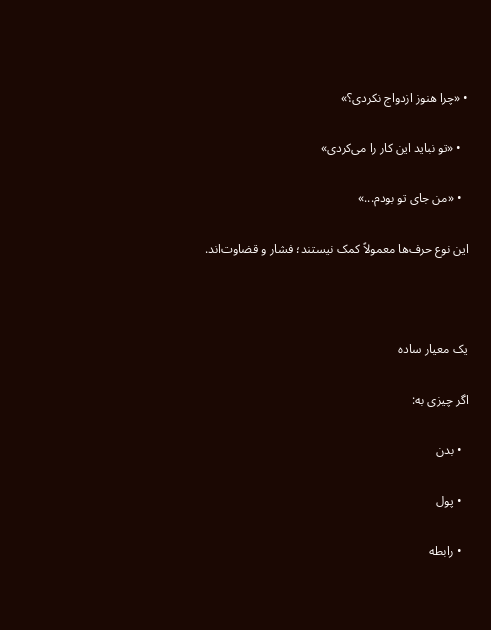• «چرا هنوز ازدواج نکردی؟»

  • «تو نباید این کار را می‌کردی»

  • «من جای تو بودم...»

این نوع حرف‌ها معمولاً کمک نیستند؛ فشار و قضاوت‌اند.



یک معیار ساده

اگر چیزی به:

  • بدن

  • پول

  • رابطه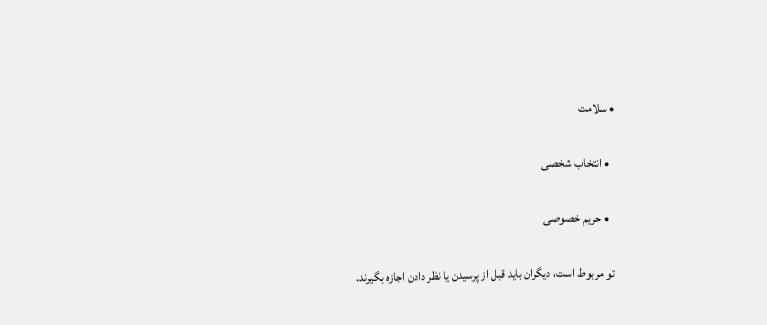• سلامت

  • انتخاب شخصی

  • حریم خصوصی

تو مربوط است، دیگران باید قبل از پرسیدن یا نظر دادن اجازه بگیرند.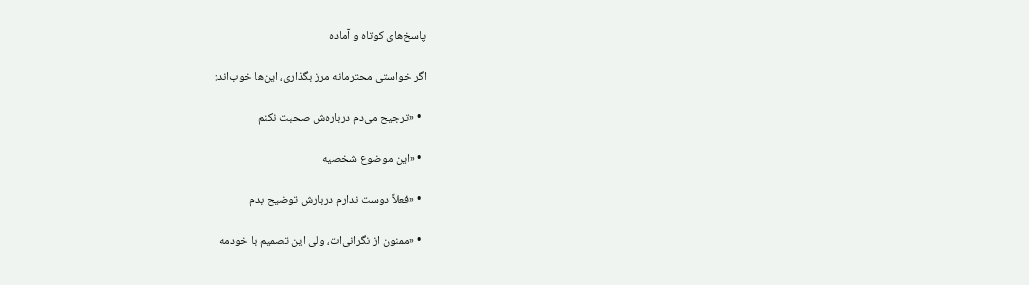پاسخ‌های کوتاه و آماده

اگر خواستی محترمانه مرز بگذاری، این‌ها خوب‌اند:

  • «ترجیح می‌دم درباره‌ش صحبت نکنم

  • «این موضوع شخصیه

  • «فعلاً دوست ندارم دربارش توضیح بدم

  • «ممنون از نگرانی‌ات، ولی این تصمیم با خودمه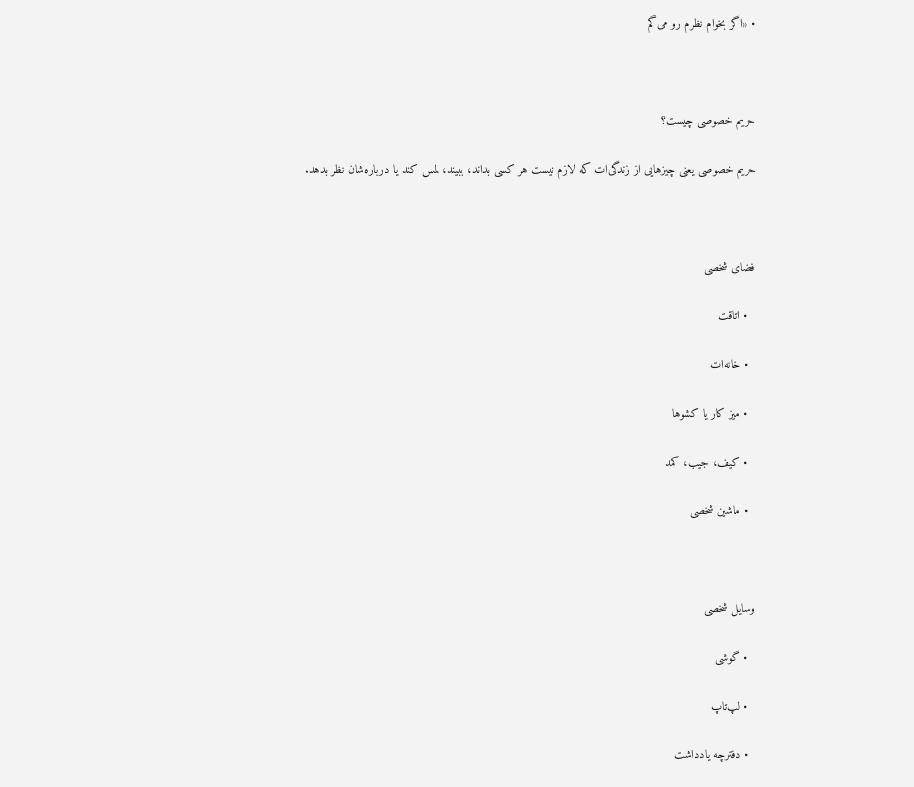• «اگر بخوام نظرم رو می‌گم



حریم خصوصی چیست؟

حریم خصوصی یعنی چیزهایی از زندگی‌ات که لازم نیست هر کسی بداند، ببیند، لمس کند یا درباره‌شان نظر بدهد.



فضای شخصی

  • اتاقت

  • خانه‌ات

  • میز کار یا کشوها

  • کیف، جیب، کمد

  • ماشین شخصی



وسایل شخصی

  • گوشی

  • لپ‌تاپ

  • دفترچه یادداشت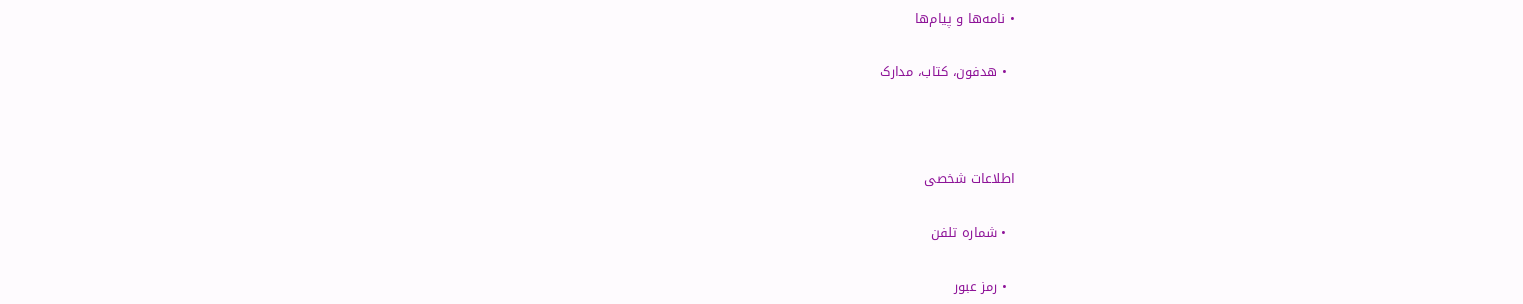• نامه‌ها و پیام‌ها

  • هدفون، کتاب، مدارک



اطلاعات شخصی

  • شماره تلفن

  • رمز عبور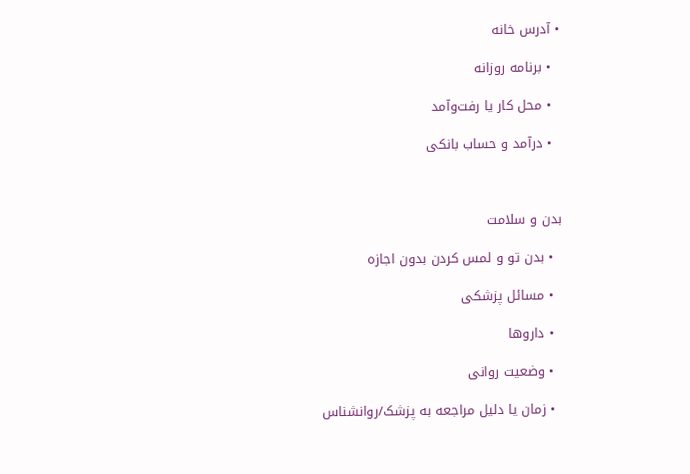• آدرس خانه

  • برنامه روزانه

  • محل کار یا رفت‌وآمد

  • درآمد و حساب بانکی



بدن و سلامت

  • بدن تو و لمس کردن بدون اجازه

  • مسائل پزشکی

  • داروها

  • وضعیت روانی

  • زمان یا دلیل مراجعه به پزشک/روانشناس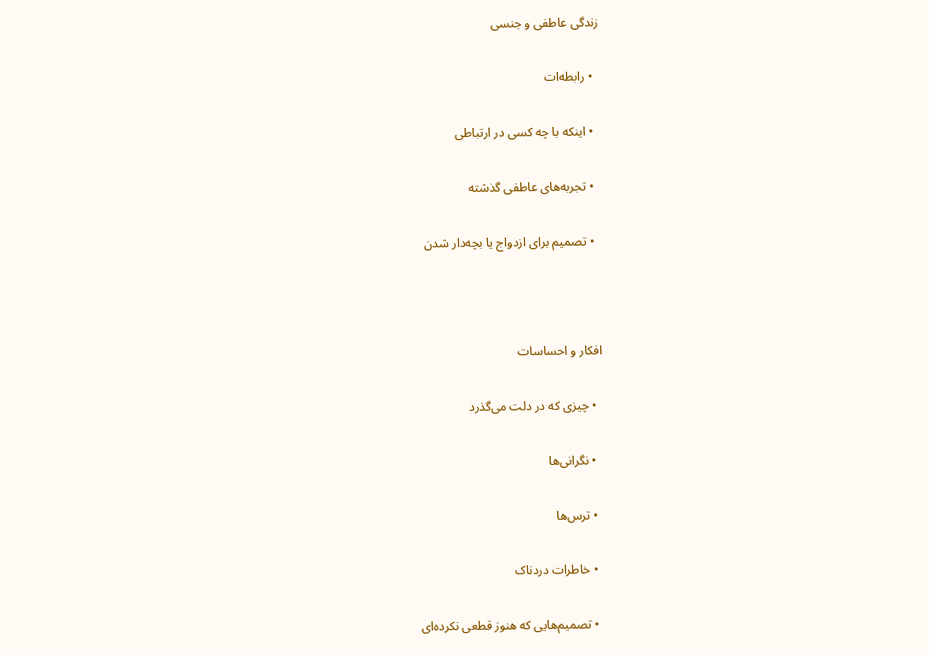زندگی عاطفی و جنسی

  • رابطه‌ات

  • اینکه با چه کسی در ارتباطی

  • تجربه‌های عاطفی گذشته

  • تصمیم برای ازدواج یا بچه‌دار شدن



افکار و احساسات

  • چیزی که در دلت می‌گذرد

  • نگرانی‌ها

  • ترس‌ها

  • خاطرات دردناک

  • تصمیم‌هایی که هنوز قطعی نکرده‌ای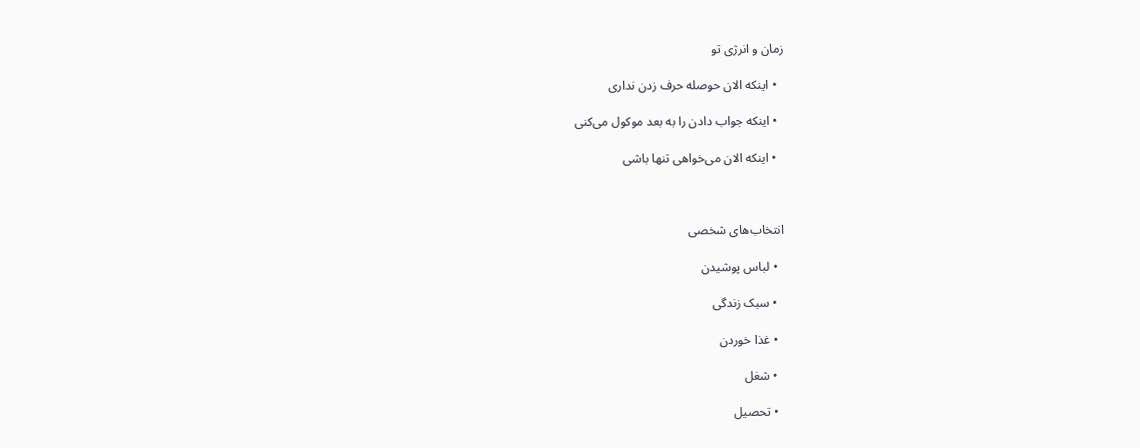زمان و انرژی تو

  • اینکه الان حوصله حرف زدن نداری

  • اینکه جواب دادن را به بعد موکول می‌کنی

  • اینکه الان می‌خواهی تنها باشی



انتخاب‌های شخصی

  • لباس پوشیدن

  • سبک زندگی

  • غذا خوردن

  • شغل

  • تحصیل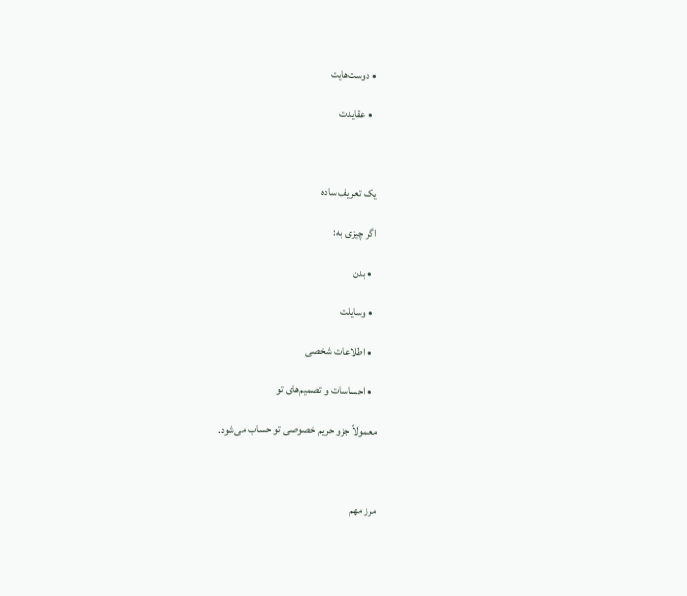• دوست‌هایت

  • عقایدت



یک تعریف ساده

اگر چیزی به:

  • بدن

  • وسایلت

  • اطلاعات شخصی

  • احساسات و تصمیم‌های تو

معمولاً جزو حریم خصوصی تو حساب می‌شود.



مرز مهم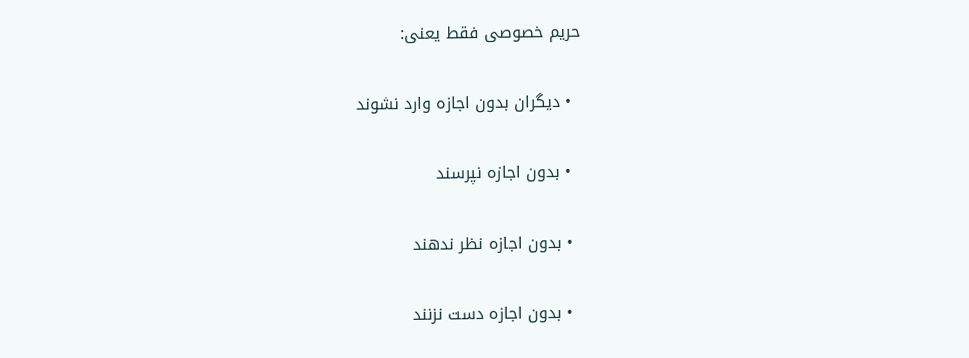حریم خصوصی فقط یعنی:

  • دیگران بدون اجازه وارد نشوند

  • بدون اجازه نپرسند

  • بدون اجازه نظر ندهند

  • بدون اجازه دست نزنند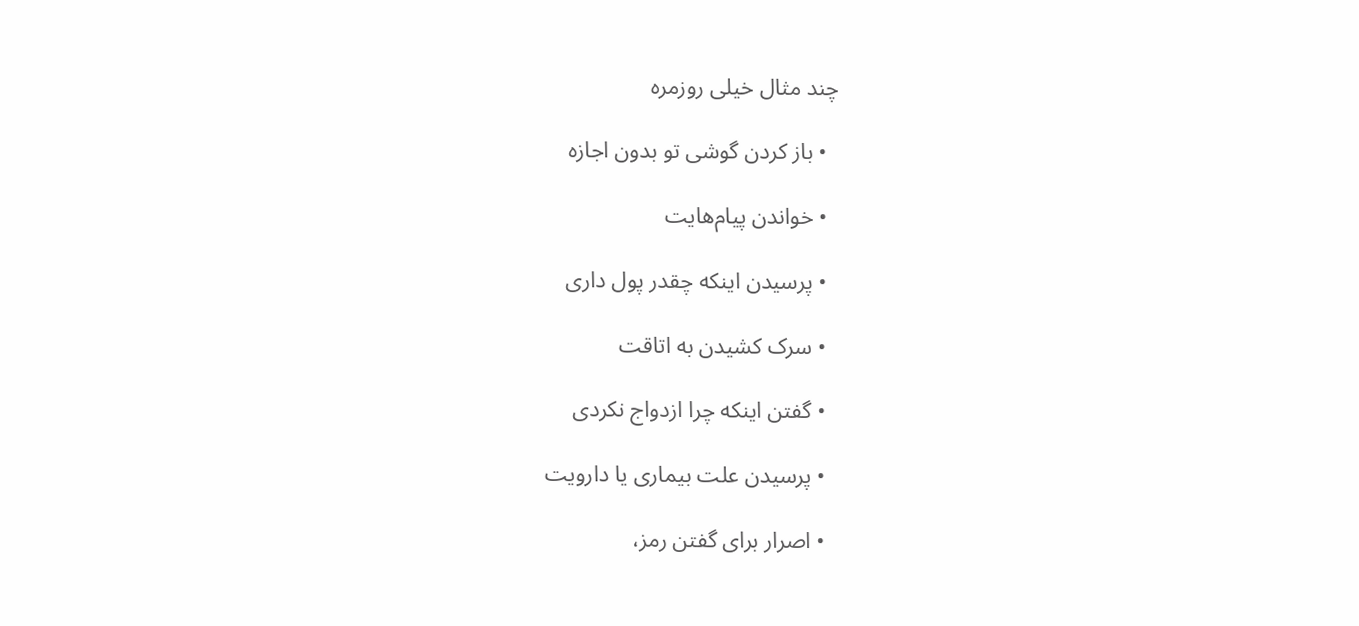چند مثال خیلی روزمره

  • باز کردن گوشی تو بدون اجازه

  • خواندن پیام‌هایت

  • پرسیدن اینکه چقدر پول داری

  • سرک کشیدن به اتاقت

  • گفتن اینکه چرا ازدواج نکردی

  • پرسیدن علت بیماری یا دارویت

  • اصرار برای گفتن رمز،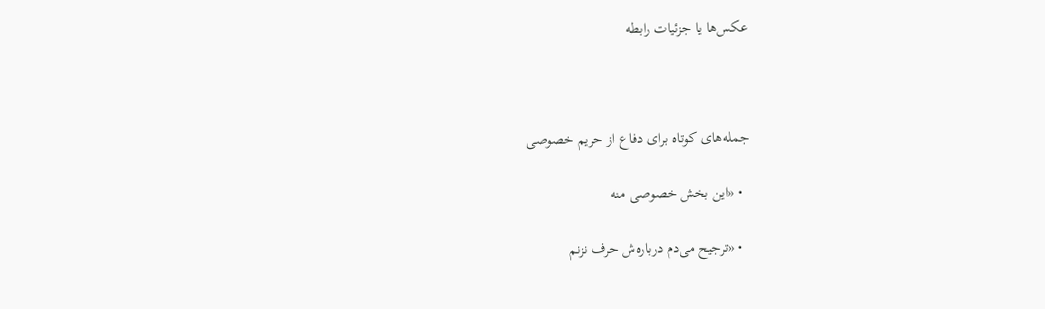عکس‌ها یا جزئیات رابطه



جمله‌‌های کوتاه برای دفاع از حریم خصوصی

  • «این بخش خصوصی منه

  • «ترجیح می‌دم درباره‌ش حرف نزنم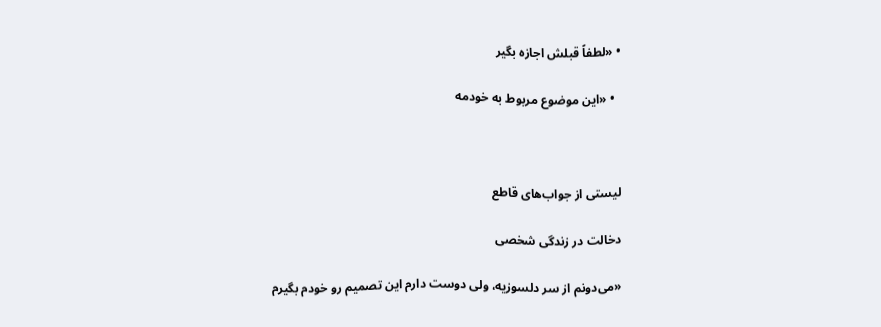• «لطفاً قبلش اجازه بگیر

  • «این موضوع مربوط به خودمه



لیستی از جواب‌های قاطع

دخالت در زندگی شخصی

«می‌دونم از سر دلسوزیه، ولی دوست دارم این تصمیم رو خودم بگیرم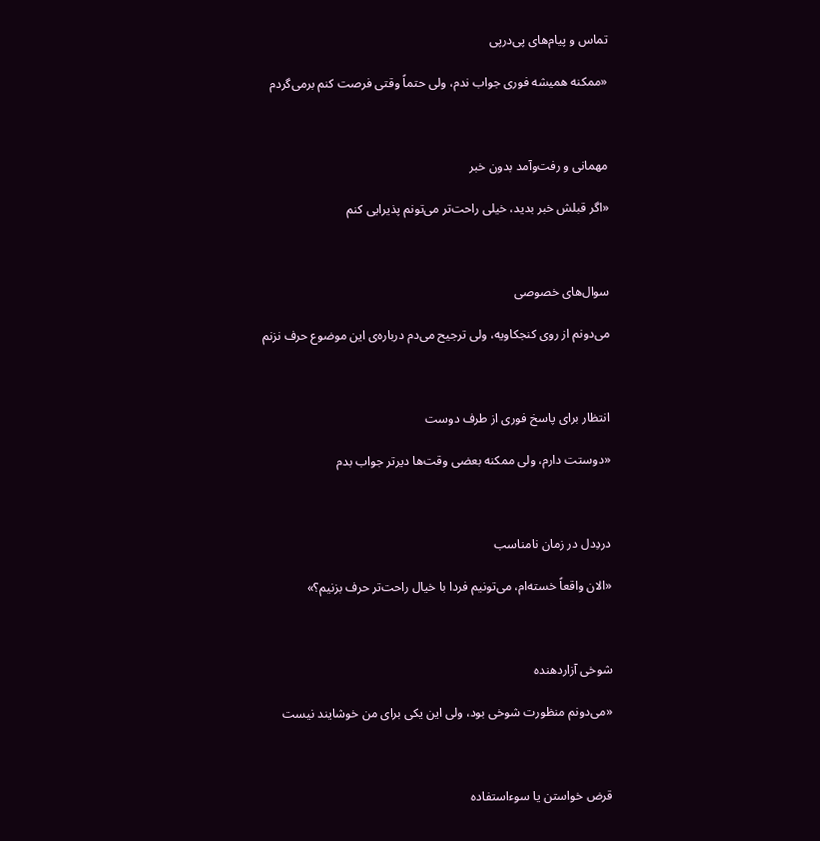تماس و پیام‌های پی‌درپی

«ممکنه همیشه فوری جواب ندم، ولی حتماً وقتی فرصت کنم برمی‌گردم



مهمانی و رفت‌وآمد بدون خبر

«اگر قبلش خبر بدید، خیلی راحت‌تر می‌تونم پذیرایی کنم



سوال‌های خصوصی

می‌دونم از روی کنجکاویه، ولی ترجیح می‌دم درباره‌ی این موضوع حرف نزنم



انتظار برای پاسخ فوری از طرف دوست

«دوستت دارم، ولی ممکنه بعضی وقت‌ها دیرتر جواب بدم



دردِدل در زمان نامناسب

«الان واقعاً خسته‌ام، می‌تونیم فردا با خیال راحت‌تر حرف بزنیم؟»



شوخی آزاردهنده

«می‌دونم منظورت شوخی بود، ولی این یکی برای من خوشایند نیست



قرض خواستن یا سوءاستفاده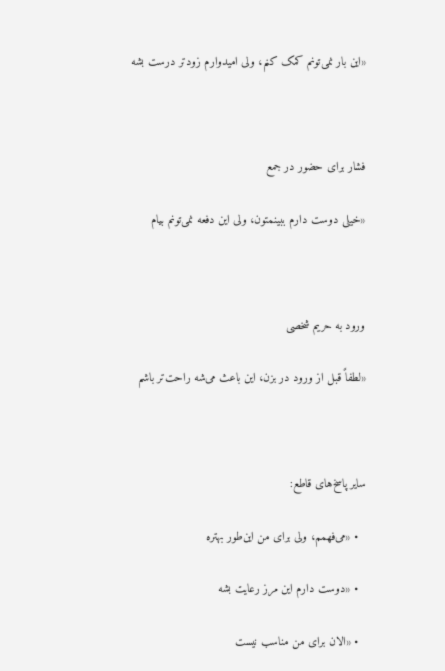«این بار نمی‌تونم کمک کنم، ولی امیدوارم زودتر درست بشه



فشار برای حضور در جمع

«خیلی دوست دارم ببینمتون، ولی این دفعه نمی‌تونم بیام



ورود به حریم شخصی

«لطفاً قبل از ورود در بزن، این باعث می‌شه راحت‌تر باشم



سایر پاسخ‌های قاطع:

  • «می‌فهمم، ولی برای من این‌طور بهتره

  • «دوست دارم این مرز رعایت بشه

  • «الان برای من مناسب نیست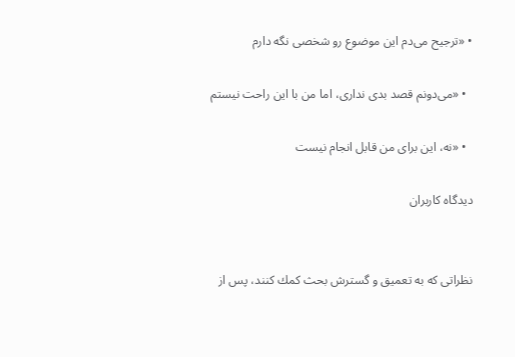• «ترجیح می‌دم این موضوع رو شخصی نگه دارم

  • «می‌دونم قصد بدی نداری، اما من با این راحت نیستم

  • «نه، این برای من قابل انجام نیست

دیدگاه کاربران


نظراتی كه به تعميق و گسترش بحث كمك كنند، پس از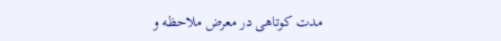مدت كوتاهی در معرض ملاحظه و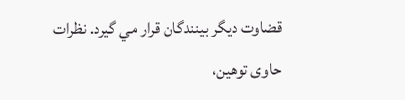قضاوت ديگر بينندگان قرار مي گيرد. نظرات حاوی توهين،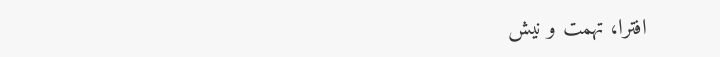افترا، تهمت و نيش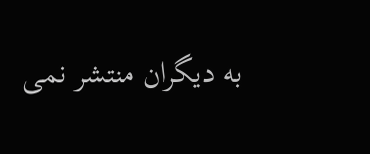به ديگران منتشر نمی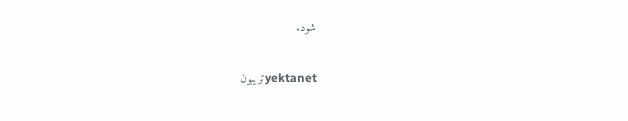شود.

yektanetتریبون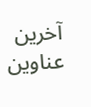آخرین عناوین